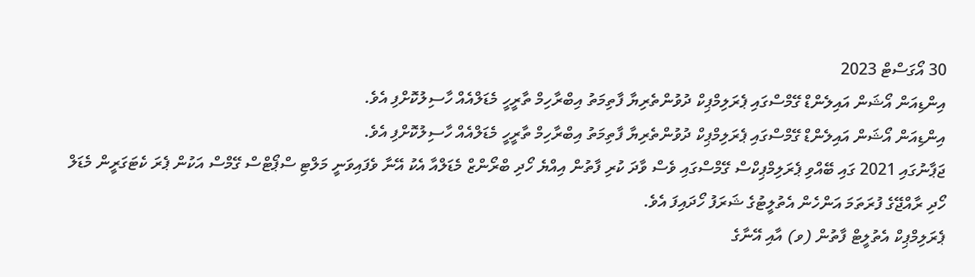30 އޯގަސްޓް 2023
އިންޑިއަން އޯޝަން އައިލެންޑް ގޭމްސްގައި ޕެރަލިމްޕިކް ދުވުންތެރިޔާ ފާތިމަތު އިބްރާހިމް ތާރީހީ މެޑަލްއެއް ހާސިލުކޮށްފި އެވެ.
އިންޑިއަން އޯޝަން އައިލެންޑް ގޭމްސްގައި ޕެރަލިމްޕިކް ދުވުންތެރިޔާ ފާތިމަތު އިބްރާހިމް ތާރީހީ މެޑަލްއެއް ހާސިލުކޮށްފި އެވެ.
ޖަޕާނުގައި 2021 ގައި ބޭއްވި ޕެރަލިމްޕިކްސް ގޭމްސްގައި ވެސް ވާދަ ކުރި ފާތުން އިއްޔެ ހޯދި ބްރޯންޒް މެޑަލްއާ އެކު އޭނާ ވެފައިވަނީ މަލްޓި ސްޕޯޓްސް ގޭމްސް އަކުން ޕެރަ ކެޓަގަރީން މެޑަލް ހޯދި ރާއްޖޭގެ ފުރަތަމަ އަންހެން އެތުލީޓުގެ ޝަރަފު ހޯދައިފަ އެވެ.
ޕެރަލިމްޕިކް އެތުލީޓް ފާތުން (ވ) އާއި އޭނާގެ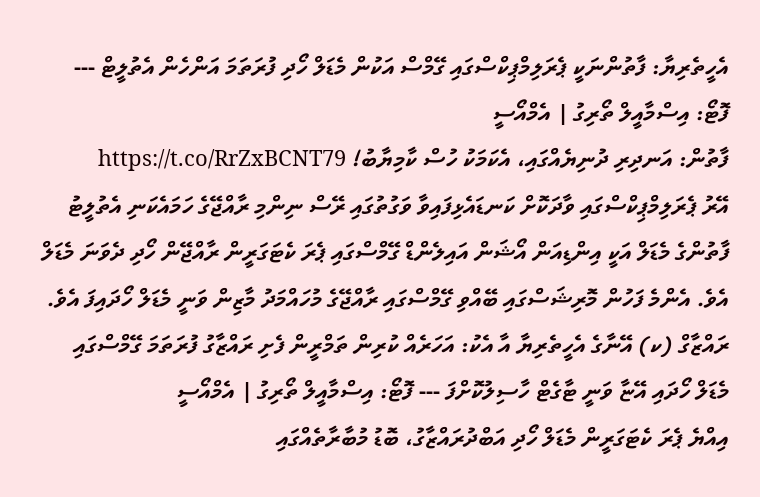އެހީތެރިޔާ: ފާތުންނަކީ ޕެރަލިމްޕިކްސްގައި ގޭމްސް އަކުން މެޑަލް ހޯދި ފުރަތަމަ އަންހެން އެތުލީޓް --- ފޮޓޯ: އިސްމާއީލް ތޯރިގު | އެމްއޯސީ
ފާތުން: އަނދިރި ދުނިޔެއްގައި، އެކަމަކު ހުސް ކާމިޔާބު! https://t.co/RrZxBCNT79
އޭރު ޕެރަލިމްޕިކްސްގައި ވާދަކޮށް ކަނޑައެޅިފައިވާ ވަގުތުގައި ރޭސް ނިންމި ރާއްޖޭގެ ހަމައެކަނި އެތުލީޓު ފާތުންގެ މެޑަލް އަކީ އިންޑިއަން އޯޝަން އައިލެންޑް ގޭމްސްގައި ޕެރަ ކެޓަގަރީން ރާއްޖޭން ހޯދި ދެވަނަ މެޑަލް އެވެ. އެންމެ ފަހުން މޮރިޝަސްގައި ބޭއްވި ގޭމްސްގައި ރާއްޖޭގެ މުހައްމަދު މާޒިން ވަނީ މެޑަލް ހޯދައިފަ އެވެ.
ރައްޒާގް (ކ) އޭނާގެ އެހީތެރިޔާ އާ އެކު: އަހަރެއް ކުރިން ތަމްރީން ފެށި ރައްޒާގު ފުރަތަމަ ގޭމްސްގައި މެޑަލް ހޯދައި އޭޏާ ވަނީ ޓާގެޓް ހާސިލުކޮށްފަ --- ފޮޓޯ: އިސްމާއީލް ތޯރިގު | އެމްއޯސީ
އިއްޔެ ޕެރަ ކެޓަގަރީން މެޑަލް ހޯދި އަބްދުރައްޒާގު، ބޮޑު މުބާރާތެއްގައި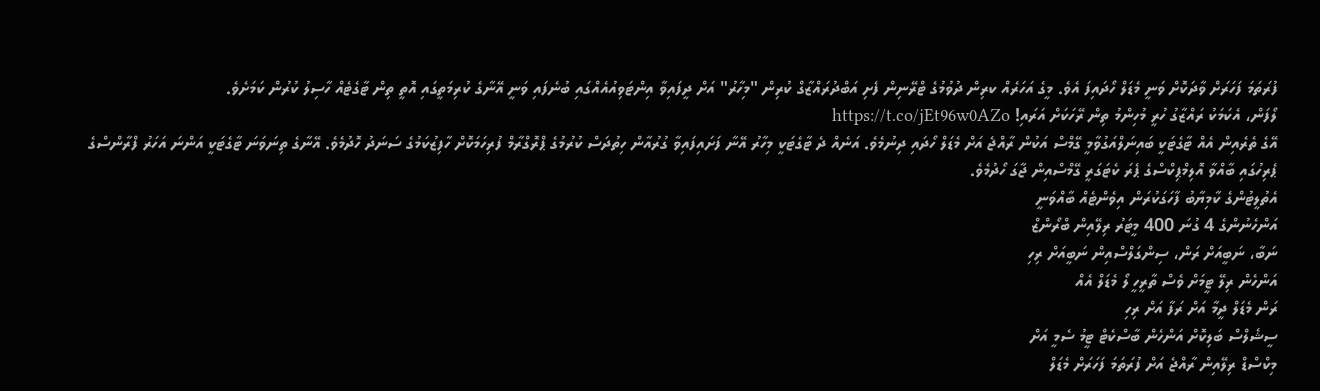ފުރަތަމަ ފަހަރަށް ވާދަކޮށް ވަނީ މެޑަލް ހޯދައިފަ އެވެ. މީގެ އަހަރެއް ކރިން ދުވުމުގެ ޓްރޭނިން ފެށި އަބްދުރައްޒާގް ކުރިން "މިހާރު" އަށް ދީފައިވާ އިންޓަވިއުއެއްގައި ބުނެފައި ވަނީ އޭނާގެ ކުރިމަތީގައި އޮތީ ތިން ޓާގެޓެއް ހާސިލު ކުރުން ކަމަށެވެ.
ލޯފަން، އެކަމަކު ރައްޒާގު ހުރީ މުހިންމު ތިން ރޭހަކަށް އަރައި! https://t.co/jEt96w0AZo
އޭގެ ތެރެއިން އެއް ޓާގެޓަކީ ބައިނަލްއަގުވާމީ ގޭމްސް އަކުން ރާއްޖެ އަށް މެޑަލް ހޯދައި ދިނުމެވެ. އަނެއް ދެ ޓާގެޓަކީ މިހާރު އޭނާ ފަށައިފައިވާ ގުރުއާން ހިތުދަސް ކުރުމުގެ ޕްރޮގްރާމް ފުރިހަމަކޮށް ހާފިޒުކަމުގެ ސަނަދު ހޮދުމެވެ. އޭނާގެ ތިނަވަނަ ޓާގެޓަކީ އަންނަ އަހަރު ފްރާންސްގެ ޕެރިހުގައި ބާއްވާ އޮލިމްޕިކްސްގެ ޕެރަ ކެޓަގަރީ ގޭމްސްއިން ޖާގަ ހޯދުމެވެ.
އެތުލީޓުންގެ ކާމިޔާބު ފާހަގަކުރަން އިވެންޓެއް ބާއްވަނީ
އަންހެނުންގެ 4 ގުނަ 400 މީޓަރު ރިލޭއިން ބްރޯންޒް
ނަބާ، ނަބީއަށް ރަން، ސިންގަލްސްއިން ނަބީއަށް ރިހި
އަންހެން ރިލޭ ޓީމަށް ވެސް ތާރީހީ ލޯ މެޑަލް އެއް
ރަން މެޑަލް ދީމާ އަށް ރަފާ އަށް ރިހި
ސީޝެލްސް ބަލިކޮށް އަންހެން ބާސްކެޓް ޓީމު ސެމީ އަށް
މިކްސްޑް ރިލޭއިން ރާއްޖެ އަށް ފުރަތަމަ ފަހަރަށް މެޑަލް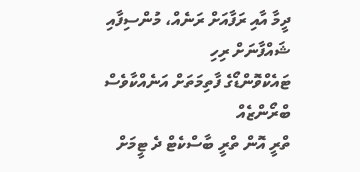ދީމާ އާއި ރަފާއަށް ރަނެއް، މުންސިފާއި ޝައްފާނަށް ރިހި
ޓައެކްވޮންޑޯގެ ފާތިމަތަށް އަނެއްކާވެސް ބްރޯންޒެއް
ތްރީ އޮން ތްރީ ބާސްކެޓް ދެ ޓީމަށް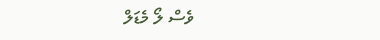ވެސް ލޯ މެޑަލް